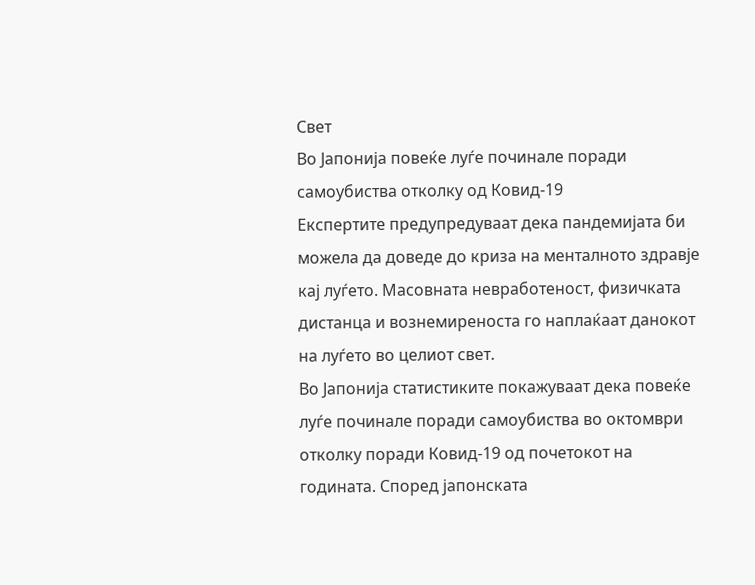Свет
Во Јапонија повеќе луѓе починале поради самоубиства отколку од Ковид-19
Експертите предупредуваат дека пандемијата би можела да доведе до криза на менталното здравје кај луѓето. Масовната невработеност, физичката дистанца и вознемиреноста го наплаќаат данокот на луѓето во целиот свет.
Во Јапонија статистиките покажуваат дека повеќе луѓе починале поради самоубиства во октомври отколку поради Ковид-19 од почетокот на годината. Според јапонската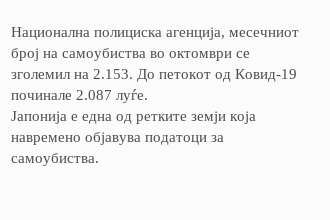Национална полициска агенција, месечниот број на самоубиства во октомври се зголемил на 2.153. До петокот од Ковид-19 починале 2.087 луѓе.
Јапонија е една од ретките земји која навремено објавува податоци за самоубиства.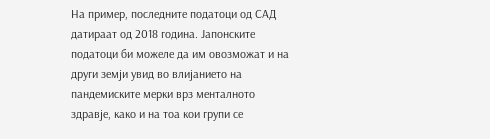На пример, последните податоци од САД датираат од 2018 година. Јапонските податоци би можеле да им овозможат и на други земји увид во влијанието на пандемиските мерки врз менталното здравје, како и на тоа кои групи се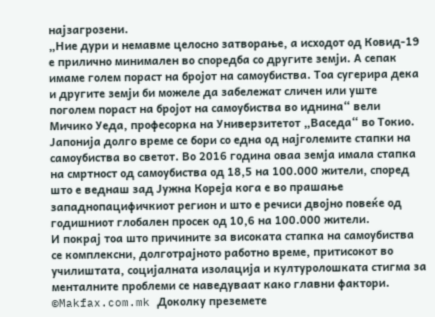најзагрозени.
„Ние дури и немавме целосно затворање, а исходот од Ковид-19 е прилично минимален во споредба со другите земји. А сепак имаме голем пораст на бројот на самоубиства. Тоа сугерира дека и другите земји би можеле да забележат сличен или уште поголем пораст на бројот на самоубиства во иднина“ вели Мичико Уеда, професорка на Универзитетот „Васеда“ во Токио.
Јапонија долго време се бори со една од најголемите стапки на самоубиства во светот. Во 2016 година оваа земја имала стапка на смртност од самоубиства од 18,5 на 100.000 жители, според што е веднаш зад Јужна Кореја кога е во прашање западнопацифичкиот регион и што е речиси двојно повеќе од годишниот глобален просек од 10,6 на 100.000 жители.
И покрај тоа што причините за високата стапка на самоубиства се комплексни, долготрајното работно време, притисокот во училиштата, социјалната изолација и културолошката стигма за менталните проблеми се наведуваат како главни фактори.
©Makfax.com.mk Доколку преземете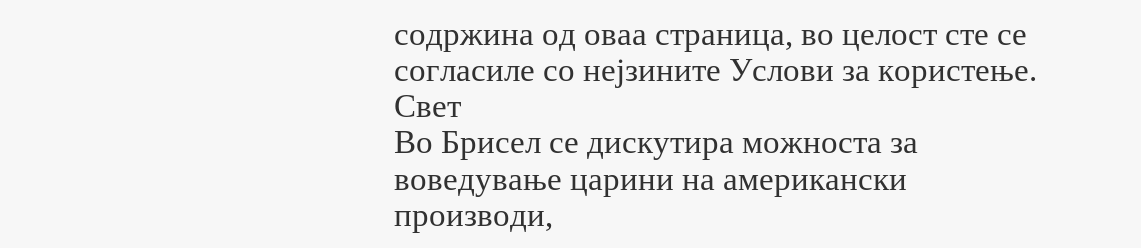содржина од оваа страница, во целост сте се согласиле со нејзините Услови за користење.
Свет
Во Брисел се дискутира можноста за воведување царини на американски производи,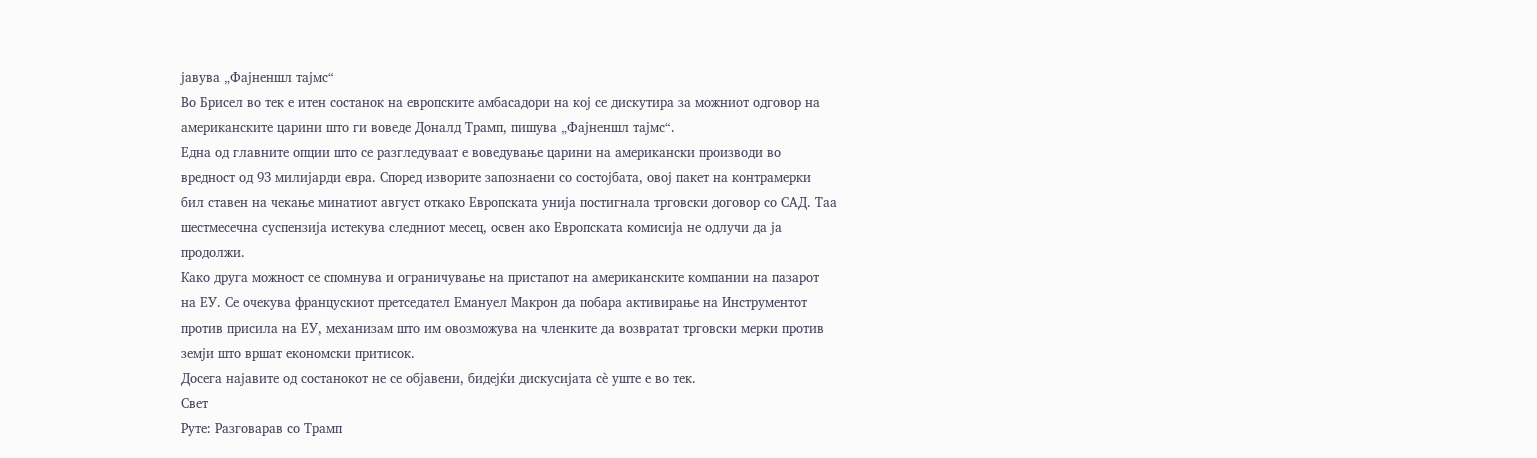јавува „Фајненшл тајмс“
Во Брисел во тек е итен состанок на европските амбасадори на кој се дискутира за можниот одговор на американските царини што ги воведе Доналд Трамп, пишува „Фајненшл тајмс“.
Една од главните опции што се разгледуваат е воведување царини на американски производи во вредност од 93 милијарди евра. Според изворите запознаени со состојбата, овој пакет на контрамерки бил ставен на чекање минатиот август откако Европската унија постигнала трговски договор со САД. Таа шестмесечна суспензија истекува следниот месец, освен ако Европската комисија не одлучи да ја продолжи.
Како друга можност се спомнува и ограничување на пристапот на американските компании на пазарот на ЕУ. Се очекува францускиот претседател Емануел Макрон да побара активирање на Инструментот против присила на ЕУ, механизам што им овозможува на членките да возвратат трговски мерки против земји што вршат економски притисок.
Досега најавите од состанокот не се објавени, бидејќи дискусијата сè уште е во тек.
Свет
Руте: Разговарав со Трамп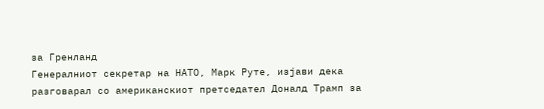за Гренланд
Генералниот секретар на НАТО, Марк Руте, изјави дека разговарал со американскиот претседател Доналд Трамп за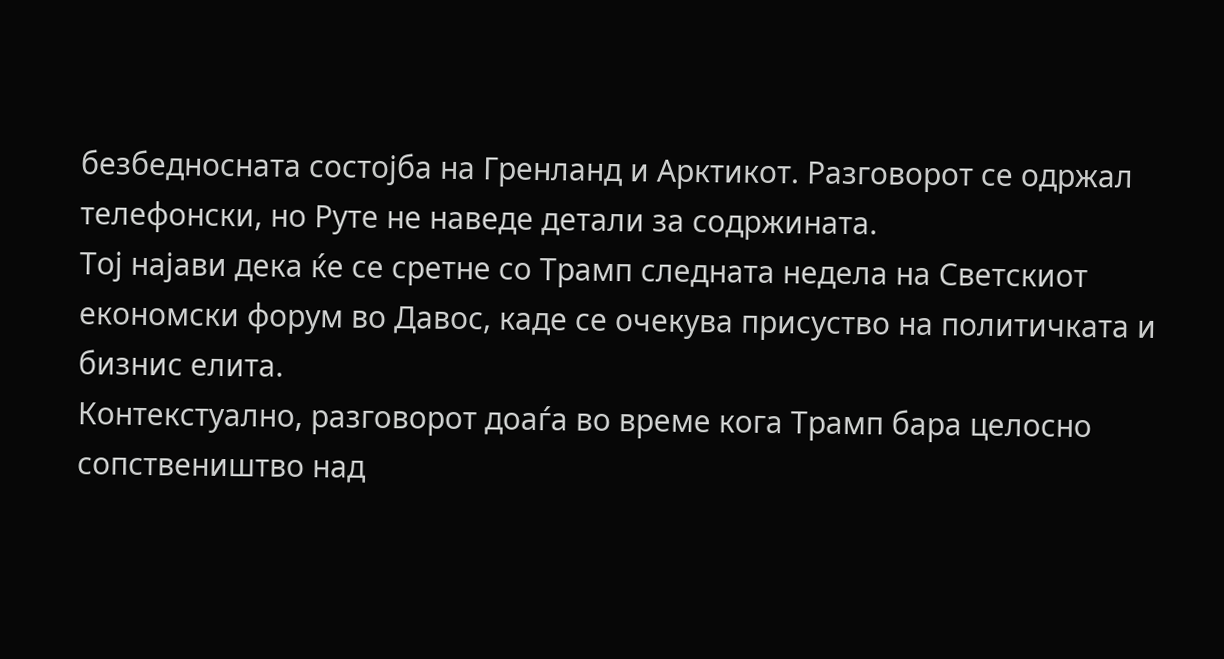безбедносната состојба на Гренланд и Арктикот. Разговорот се одржал телефонски, но Руте не наведе детали за содржината.
Тој најави дека ќе се сретне со Трамп следната недела на Светскиот економски форум во Давос, каде се очекува присуство на политичката и бизнис елита.
Контекстуално, разговорот доаѓа во време кога Трамп бара целосно сопствеништво над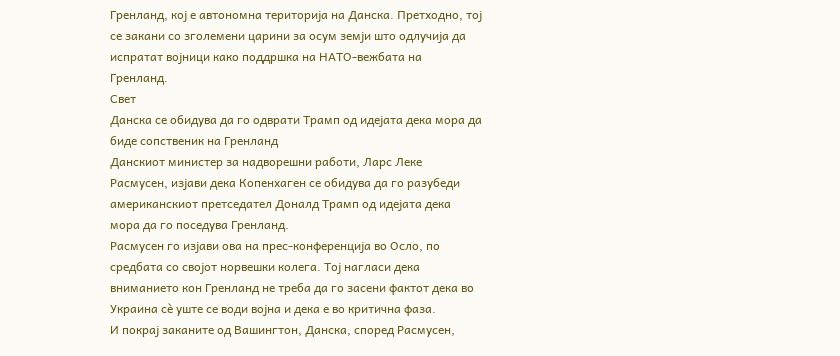Гренланд, кој е автономна територија на Данска. Претходно, тој се закани со зголемени царини за осум земји што одлучија да испратат војници како поддршка на НАТО-вежбата на Гренланд.
Свет
Данска се обидува да го одврати Трамп од идејата дека мора да биде сопственик на Гренланд
Данскиот министер за надворешни работи, Ларс Леке Расмусен, изјави дека Копенхаген се обидува да го разубеди американскиот претседател Доналд Трамп од идејата дека мора да го поседува Гренланд.
Расмусен го изјави ова на прес-конференција во Осло, по средбата со својот норвешки колега. Тој нагласи дека вниманието кон Гренланд не треба да го засени фактот дека во Украина сè уште се води војна и дека е во критична фаза.
И покрај заканите од Вашингтон, Данска, според Расмусен,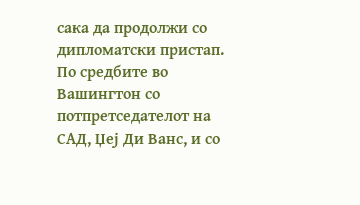сака да продолжи со дипломатски пристап. По средбите во Вашингтон со потпретседателот на САД, Џеј Ди Ванс, и со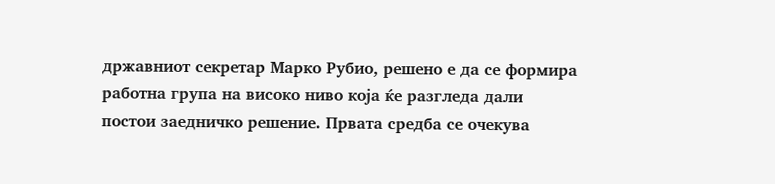државниот секретар Марко Рубио, решено е да се формира работна група на високо ниво која ќе разгледа дали постои заедничко решение. Првата средба се очекува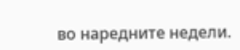во наредните недели.